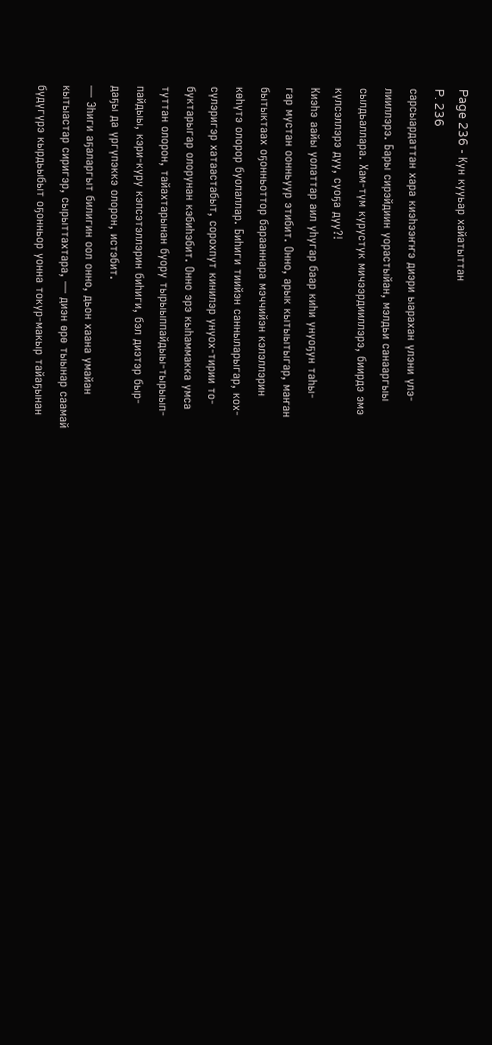Page 236 - Кун кууьар хайатыттан
P. 236
сарсыардаттан хара киэһээҥҥэ диэри ыарахан үлэни үлэ-
лииллэрэ. Бары сирэйдиин уорастыйан, мэлдьи санааргыы
сылдьаллара. Хам-түм курустук мичээрдииллэрэ, биирдэ эмэ
күлсэллэрэ дуу, суоҕа дуу?!
Киэһэ аайы уолаттар аил уһугар баар киһи унуоҕун таһы-
гар мустан оонньуур этибит. Онно, арык кытыытыгар, маҥан
бытыктаах оҕонньоттор барааннара мэччийэн кэлэллэрин
көһүтэ олорор буолаллар. Биһиги тиийэн санныларыгар, кох-
сүлэригэр хатаастабыт, сорохпут кинилэр унуох-тирии то-
буктарыгар олорунан кэбиһэбит. Онно эрэ кыһаммакка умса
туттан олорон, тайахтарынан буору тырыыппайдыы-тырыып-
пайдыы, кэри-куру кэпсэтэллэрин биһиги, бэл диэтэр быр-
даҕы да үргүпэккэ олорон, истэбит.
— Эһиги аҕаларгыт билигин оол онно, дьон хаана умайан
кытыастар сиригэр, сырыттахтара, — диэн өрө тыынар саамай
бүдүгүрэ кырдьыбыт оҕонньор уонна токур-макыр тайаҕынан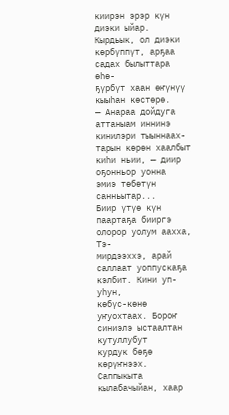киирэн эрэр күн диэки ыйар.
Кырдьык, ол диэки көрбүппүт, арҕаа садах былыттара өһө-
ҕүрбүт хаан өҥүнүү кыыһан көстөрө.
— Анараа дойдуга аттаныам иннинэ кинилэри тыыннаах-
тарын көрөн хаалбыт киһи ньии, — диир оҕонньор уонна
эмиэ төбөтүн санньытар...
Биир үтүө күн паартаҕа бииргэ олорор уолум аахха, Тэ-
мирдээххэ, арай саллаат уоппускаҕа кэлбит. Кини уп-уһун,
көбүс-көнө уҥуохтаах. Бороҥ синиэлэ ыстаалтан кутуллубут
курдук бөҕө көрүҥнээх. Саппыкыта кылабачыйан, хаар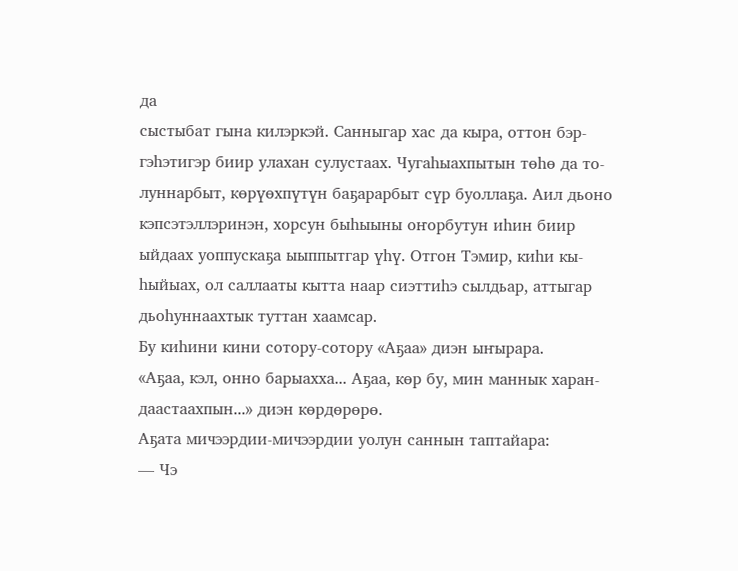да
сыстыбат гына килэркэй. Санныгар хас да кыра, оттон бэр-
гэһэтигэр биир улахан сулустаах. Чугаһыахпытын төһө да то-
луннарбыт, көрүөхпүтүн баҕарарбыт сүр буоллаҕа. Аил дьоно
кэпсэтэллэринэн, хорсун быһыыны оҥорбутун иһин биир
ыйдаах уоппускаҕа ыыппытгар үһү. Отгон Тэмир, киһи кы-
һыйыах, ол саллааты кытта наар сиэттиһэ сылдьар, аттыгар
дьоһуннаахтык туттан хаамсар.
Бу киһини кини сотору-сотору «Аҕаа» диэн ыҥырара.
«Аҕаа, кэл, онно барыахха... Аҕаа, көр бу, мин маннык харан-
даастаахпын...» диэн көрдөрөрө.
Аҕата мичээрдии-мичээрдии уолун саннын таптайара:
— Чэ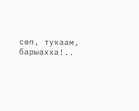сөп, тукаам, барыахха!..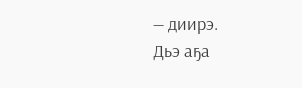— диирэ.
Дьэ аҕа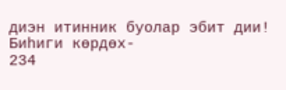диэн итинник буолар эбит дии! Биһиги көрдөх-
234